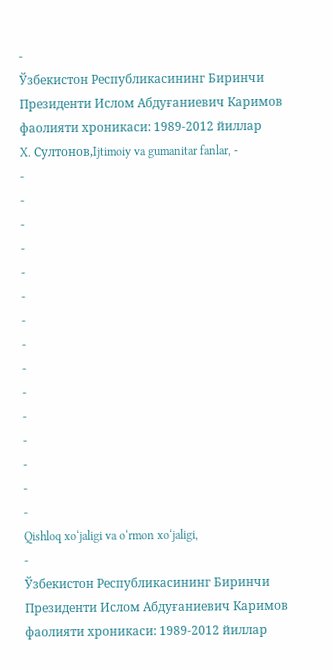-
Ўзбекистон Республикасининг Биринчи Президенти Ислом Абдуғаниевич Каримов фаолияти хроникаси: 1989-2012 йиллар
X. Султонов,Ijtimoiy va gumanitar fanlar, -
-
-
-
-
-
-
-
-
-
-
-
-
-
-
-
Qishloq xo‘jaligi va o‘rmon xo‘jaligi,
-
Ўзбекистон Республикасининг Биринчи Президенти Ислом Абдуғаниевич Каримов фаолияти хроникаси: 1989-2012 йиллар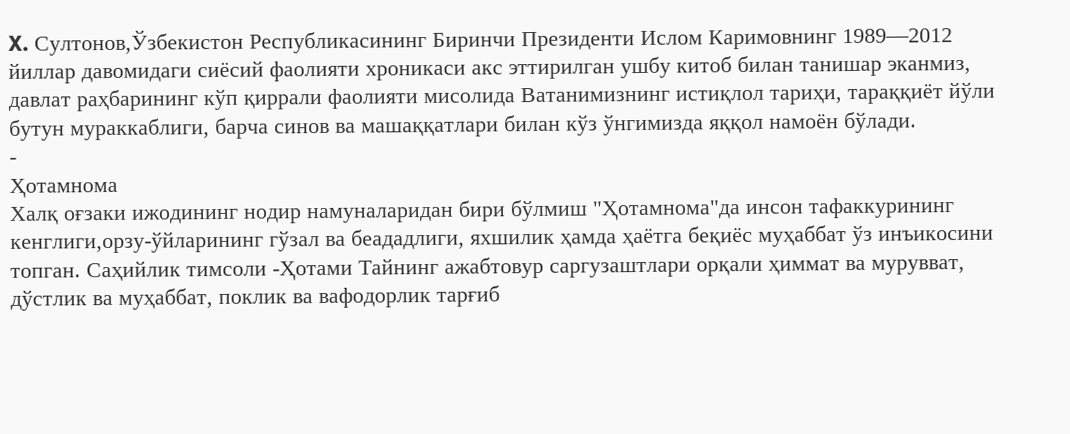X. Султонов,Ўзбекистон Республикасининг Биринчи Президенти Ислом Каримовнинг 1989—2012 йиллар давомидаги сиёсий фаолияти хроникаси акс эттирилган ушбу китоб билан танишар эканмиз, давлат раҳбарининг кўп қиррали фаолияти мисолида Ватанимизнинг истиқлол тариҳи, тараққиёт йўли бутун мураккаблиги, барча синов ва машаққатлари билан кўз ўнгимизда яққол намоён бўлади.
-
Ҳотамнома
Халқ оғзаки ижодининг нодир намуналаридан бири бўлмиш "Ҳотамнома"да инсон тафаккурининг кенглиги,орзу-ўйларининг гўзал ва беададлиги, яхшилик ҳамда ҳаётга беқиёс муҳаббат ўз инъикосини топган. Саҳийлик тимсоли -Ҳотами Тайнинг ажабтовур саргузаштлари орқали ҳиммат ва мурувват, дўстлик ва муҳаббат, поклик ва вафодорлик тарғиб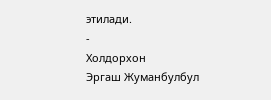этилади.
-
Холдорхон
Эргаш Жуманбулбул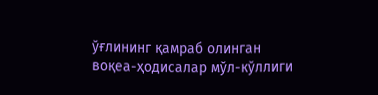ўғлининг қамраб олинган воқеа-ҳодисалар мўл-кўллиги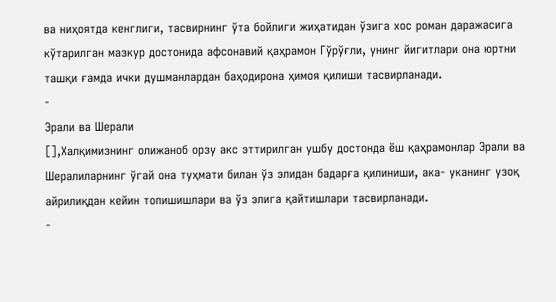ва ниҳоятда кенглиги, тасвирнинг ўта бойлиги жиҳатидан ўзига хос роман даражасига кўтарилган мазкур достонида афсонавий қаҳрамон Гўрўғли, унинг йигитлари она юртни ташқи ғамда ички душманлардан баҳодирона ҳимоя қилиши тасвирланади.
-
Эрали ва Шерали
[],Халқимизнинг олижаноб орзу акс эттирилган ушбу достонда ёш қаҳрамонлар Эрали ва Шералиларнинг ўгай она туҳмати билан ўз элидан бадарға қилиниши, ака- уканинг узоқ айрилиқдан кейин топишишлари ва ўз элига қайтишлари тасвирланади.
-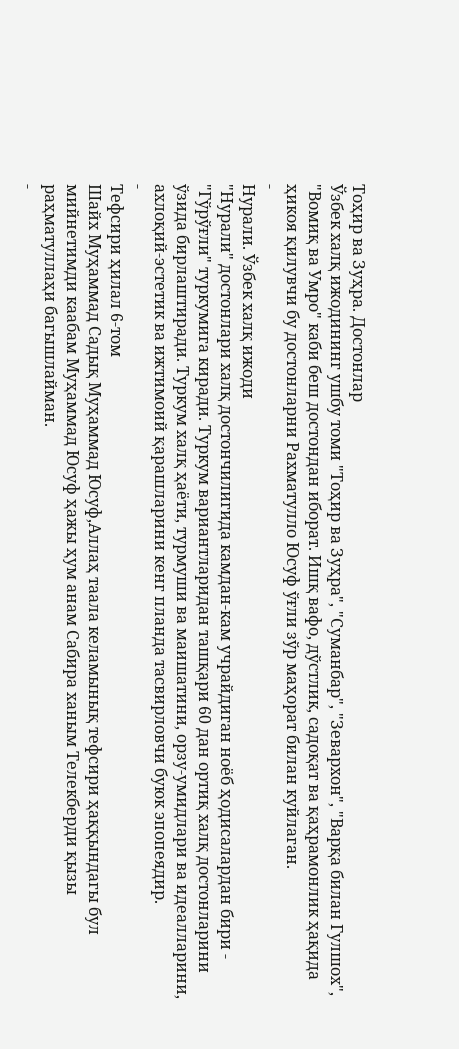Тоҳир ва Зуҳра. Достонлар
Ўзбек халқ ижодининг ушбу томи "Тоҳир ва Зуҳра", "Суманбар", "Зевархон", "Варқа билан Гулшох", "Вомиқ ва Умро" каби беш достондан иборат. Ишқ вафо, дўстлик, садоқат ва қаҳрамонлик ҳақида ҳикоя қилувчи бу достонларни Рахматулло Юсуф ўғли зўр маҳорат билан куйлаган.
-
Нурали. Ўзбек халқ ижоди
"Нурали" достонлари халқ достончилигида камдан-кам учрайдиган ноёб ҳодисалардан бири - "Гўрўғли" туркумига киради. Туркум вариантларидан ташқари 60 дан ортиқ халқ достонларини ўзида бирлаштиради. Туркум халқ ҳаёти, турмуши ва маишатини, орзу-умидлари ва идеалларини, ахлоқий-эстетик ва ижтимоий қарашларини кенг планда тасвирловчи буюк эпопеядир.
-
Тефсири ҳилал 6-том
Шайх Муҳаммад Садық Муҳаммад Юсуф,Аллаҳ таала келамынық тефсири ҳаққындагы бул мийнетимди каабам Муҳаммад Юсуф ҳажы ҳум анам Сабира ханым Телекберди қызы раҳматуллаҳи багышлайман.
-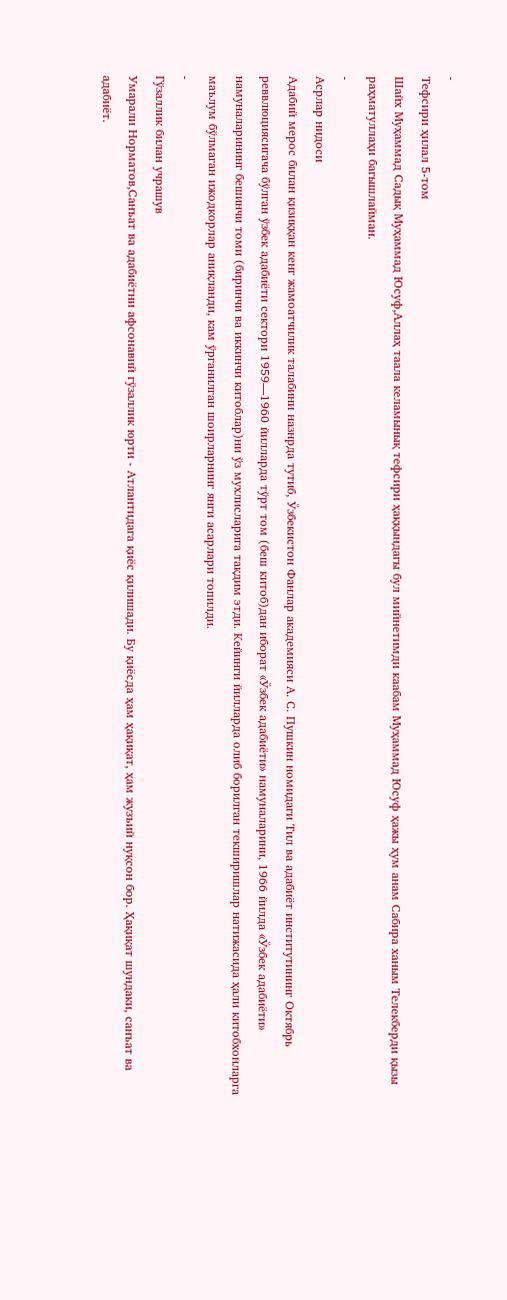-
Тефсири ҳилал 5-том
Шайх Муҳаммад Садық Муҳаммад Юсуф,Аллаҳ таала келамынық тефсири ҳаққындагы бул мийнетимди каабам Муҳаммад Юсуф ҳажы ҳум анам Сабира ханым Телекберди қызы раҳматуллаҳи багышлайман.
-
Асрлар нидоси
Адабий мерос билан қизиққан кенг жамоатчилик талабини назнрда тутиб, Ўзбекистон Фанлар академияси А. С. Пушкин номидаги Тил ва адабиёт институтининг Октябрь реввлюциясигача бўлган ўзбек адабиёти сектори 1959—1960 йилларда тўрт том (беш китоб)дан иборат «Ўзбек адабиёти» намуналарини, 1966 йилда «Ўзбек адабиёти» намуналарининг бешинчи томи (биринчи ва иккинчи китоблар)ни ўз мухлисларига тақдим этди. Кейинги йилларда олиб борилган текширишлар натижасида ҳали китобхонларга маълум бўлмаган ижодкорлар аниқланди, кам ўрганилган шоирларнинг янги асарлари топилди.
-
Гўзаллик билан учрашув
Умарали Норматов,Санъат ва адабиётни афсонавий гўзаллик юрти - Атлантидага қиёс қилишади. Бу қиёсда ҳам ҳақиқат, ҳам жузъий нуқсон бор. Ҳақиқат шундаки, санъат ва адабиёт.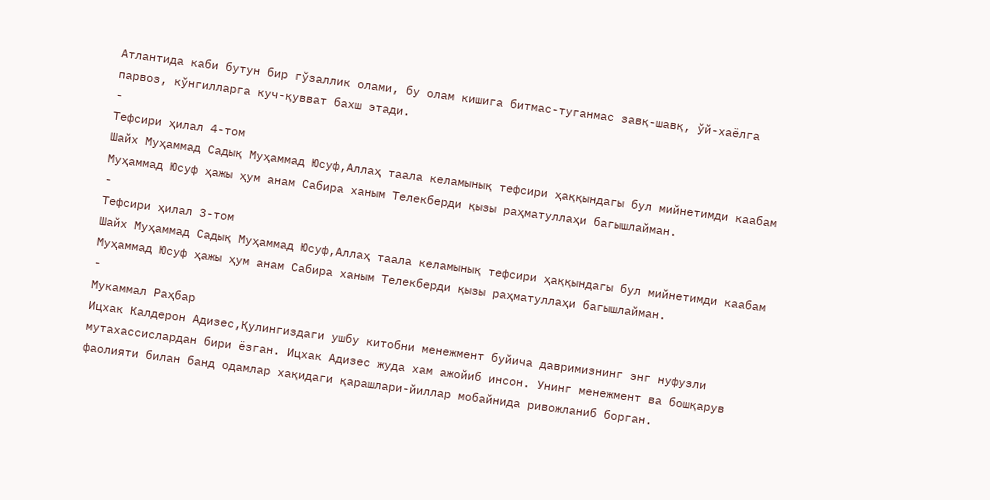Атлантида каби бутун бир гўзаллик олами, бу олам кишига битмас-туганмас завқ-шавқ, ўй-хаёлга парвоз, кўнгилларга куч-қувват бахш этади.
-
Тефсири ҳилал 4-том
Шайх Муҳаммад Садық Муҳаммад Юсуф,Аллаҳ таала келамынық тефсири ҳаққындагы бул мийнетимди каабам Муҳаммад Юсуф ҳажы ҳум анам Сабира ханым Телекберди қызы раҳматуллаҳи багышлайман.
-
Тефсири ҳилал 3-том
Шайх Муҳаммад Садық Муҳаммад Юсуф,Аллаҳ таала келамынық тефсири ҳаққындагы бул мийнетимди каабам Муҳаммад Юсуф ҳажы ҳум анам Сабира ханым Телекберди қызы раҳматуллаҳи багышлайман.
-
Мукаммал Раҳбар
Ицхак Калдерон Адизес,Қулингиздаги ушбу китобни менежмент буйича давримизнинг энг нуфузли мутахассислардан бири ёзган. Ицхак Адизес жуда хам ажойиб инсон. Унинг менежмент ва бошқарув фаолияти билан банд одамлар хақидаги қарашлари-йиллар мобайнида ривожланиб борган.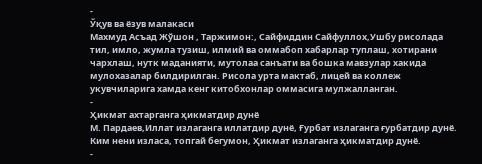-
Ўқув ва ёзув малакаси
Махмуд Асъад Жўшон , Таржимон:, Сайфиддин Сайфуллох,Ушбу рисолада тил, имло, жумла тузиш, илмий ва оммабоп хабарлар туплаш, хотирани чархлаш, нутк маданияти, мутолаа санъати ва бошка мавзулар хакида мулохазалар билдирилган. Рисола урта мактаб, лицей ва коллеж укувчиларига хамда кенг китобхонлар оммасига мулжалланган.
-
Ҳикмат ахтарганга ҳикматдир дунё
М. Пардаев,Иллат излаганга иллатдир дунё, Ғурбат излаганга ғурбатдир дунё. Ким нени изласа, топгай бегумон, Ҳикмат излаганга ҳикматдир дунё.
-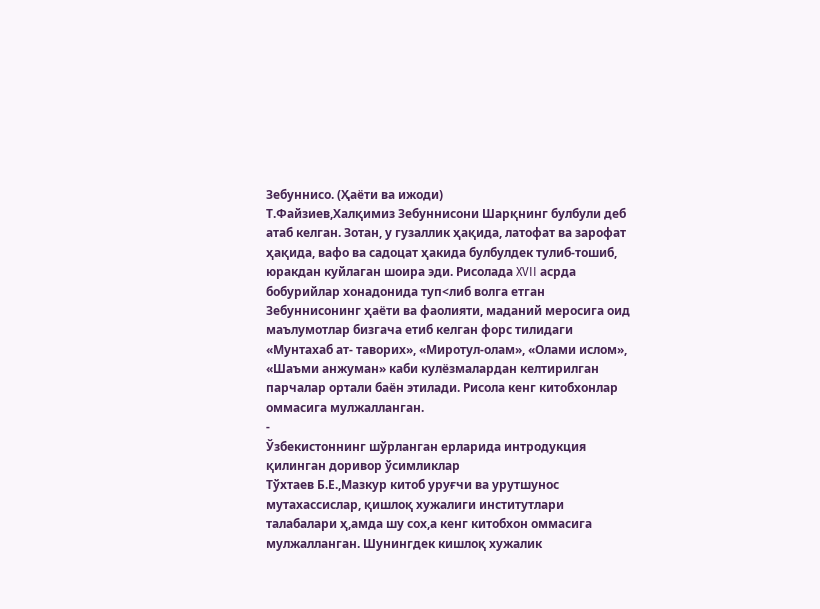Зебуннисо. (Ҳаёти ва ижоди)
Т.Файзиев,Халқимиз Зебуннисони Шарқнинг булбули деб атаб келган. Зотан, у гузаллик ҳақида, латофат ва зарофат ҳақида, вафо ва садоцат ҳакида булбулдек тулиб-тошиб, юракдан куйлаган шоира эди. Рисолада XVII асрда бобурийлар хонадонида туп<либ волга етган Зебуннисонинг ҳаёти ва фаолияти, маданий меросига оид маълумотлар бизгача етиб келган форс тилидаги «Мунтахаб ат- таворих», «Миротул-олам», «Олами ислом», «Шаъми анжуман» каби кулёзмалардан келтирилган парчалар ортали баён этилади. Рисола кенг китобхонлар оммасига мулжалланган.
-
Ўзбекистоннинг шўрланган ерларида интродукция қилинган доривор ўсимликлар
Тўхтаев Б.Е.,Мазкур китоб уруғчи ва урутшунос мутахассислар, қишлоқ хужалиги институтлари талабалари ҳ,амда шу сох,а кенг китобхон оммасига мулжалланган. Шунингдек кишлоқ хужалик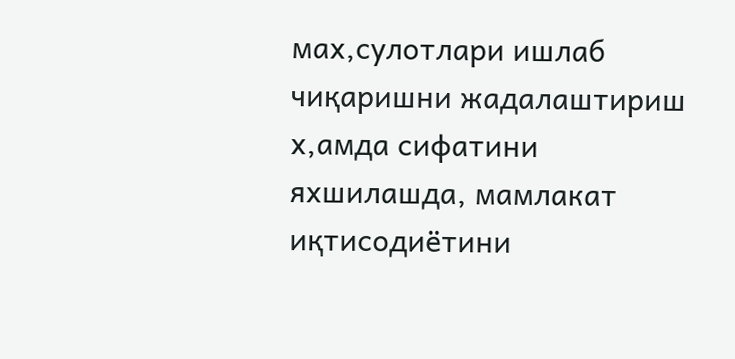мах,сулотлари ишлаб чиқаришни жадалаштириш х,амда сифатини яхшилашда, мамлакат иқтисодиётини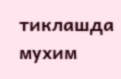тиклашда мухим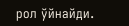рол ўйнайди.